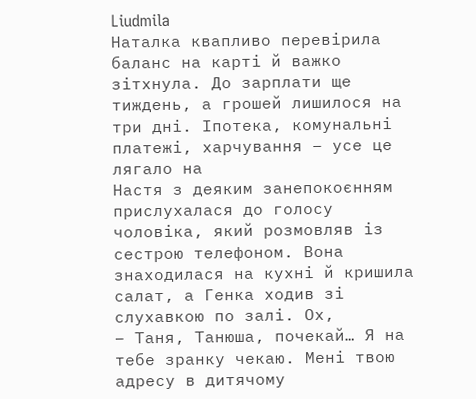Liudmila
Наталка квапливо перевірила баланс на карті й важко зітхнула. До зарплати ще тиждень, а грошей лишилося на три дні. Іпотека, комунальні платежі, харчування – усе це лягало на
Настя з деяким занепокоєнням прислухалася до голосу чоловіка, який розмовляв із сестрою телефоном. Вона знаходилася на кухні й кришила салат, а Генка ходив зі слухавкою по залі. Ох,
– Таня, Танюша, почекай… Я на тебе зранку чекаю. Мені твою адресу в дитячому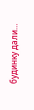будинку дали…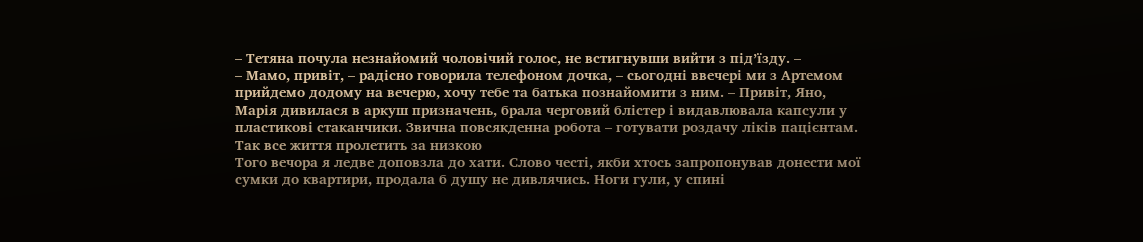– Тетяна почула незнайомий чоловічий голос, не встигнувши вийти з під’їзду. –
– Мамо, привіт, – радісно говорила телефоном дочка, – сьогодні ввечері ми з Артемом прийдемо додому на вечерю, хочу тебе та батька познайомити з ним. – Привіт, Яно,
Марія дивилася в аркуш призначень, брала черговий блістер і видавлювала капсули у пластикові стаканчики. Звична повсякденна робота – готувати роздачу ліків пацієнтам. Так все життя пролетить за низкою
Того вечора я ледве доповзла до хати. Слово честі, якби хтось запропонував донести мої сумки до квартири, продала б душу не дивлячись. Ноги гули, у спині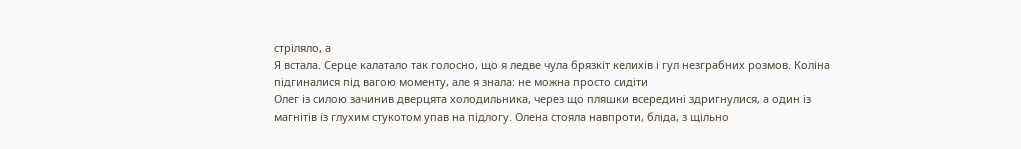стріляло, а
Я встала. Серце калатало так голосно, що я ледве чула брязкіт келихів і гул незграбних розмов. Коліна підгиналися під вагою моменту, але я знала: не можна просто сидіти
Олег із силою зачинив дверцята холодильника, через що пляшки всередині здригнулися, а один із магнітів із глухим стукотом упав на підлогу. Олена стояла навпроти, бліда, з щільно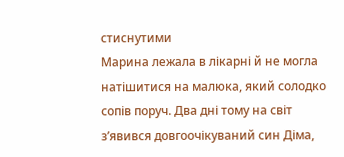стиснутими
Марина лежала в лікарні й не могла натішитися на малюка, який солодко сопів поруч. Два дні тому на світ з’явився довгоочікуваний син Діма,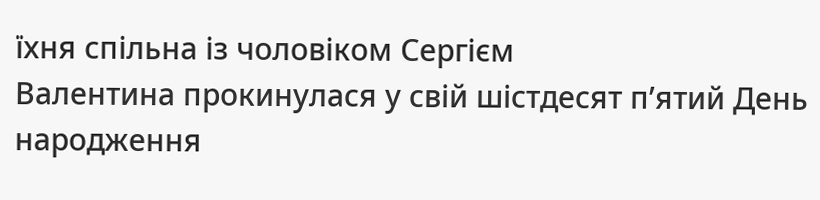їхня спільна із чоловіком Сергієм
Валентина прокинулася у свій шістдесят п’ятий День народження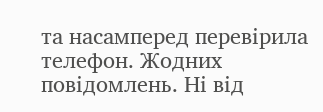та насамперед перевірила телефон. Жодних повідомлень. Ні від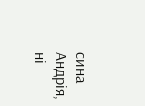сина Андрія, ні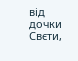від дочки Свєти,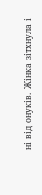ні від онуків. Жінка зітхнула і